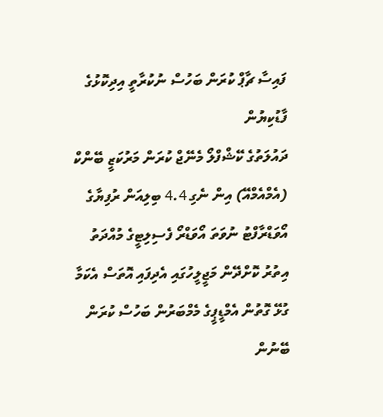ފައިސާ ޗާޕް ކުރަން ބަހުސް ނުކުރާތީ އިދިކޮޅުގެ ފާޑުކިޔުން
ދައުލަތުގެ ކޭޝްފްލޯ މެނޭޖް ކުރަން މަރުކަޒީ ބޭންކް (އެމްއެމްއޭ) އިން ނެގި 4.4 ބިލިއަން ރުފިޔާގެ އޯވަޑްރާފްޓު ނުވަތަ އޯވަޑްރޯ ފެސިލިޓީގެ މުއްދަތު އިތުރު ކޮށްދޭން މަޖީލީހުގައި އެދިފައި އޮތަސް އެކަމާ ގުޅޭ ގޮތުން އެމްޑީޕީގެ މެމްބަރުން ބަހުސް ކުރަން ބޭނުން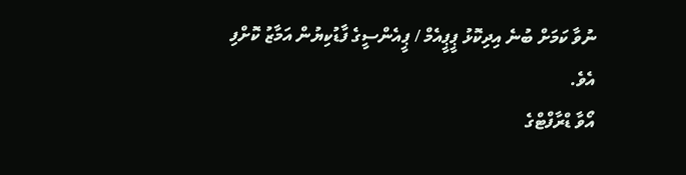ނުވާ ކަމަށް ބުނެ އިދިކޮޅު ޕީޕީއެމް / ޕީއެންސީގެ ފާޑުކިޔުން އަމާޒު ކޮށްފި އެވެ.
އޯވާ ޑްރާފްޓްގެ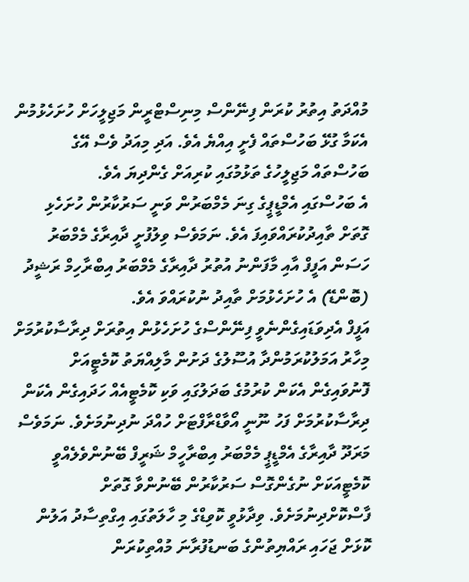މުއްދަތު އިތުރު ކުރަން ފިނޭންސް މިނިސްޓްރީން މަޖިލީހަށް ހުށަހެޅުމުން އެކަމާ ގުޅޭ ބަހުސްތައް ފެށީ އިއްޔެ އެވެ. އަދި މިއަދު ވެސް އޭގެ ބަހުސްތައް މަޖިލީހުގެ ތަޅުމުގައި ކުރިއަށް ގެންދިޔަ އެވެ.
އެ ބަހުސްގައި އެމްޑީޕީގެ ގިނަ މެމްބަރުން ވަނީ ސަރުކާރުން ހުށަހެޅި ގޮތަށް ތާއިދުކުރައްވައިފަ އެވެ. ނަމަވެސް ވިލުފުށީ ދާއިރާގެ މެމްބަރު ހަސަން އަފީފް އާއި މާފަންނު އުތުރު ދާއިރާގެ މެމްބަރު އިބްރާހިމް ރަޝީދު (ބޮންޑޭ) އެ ހުށަހެޅުމަށް ތާއިދު ނުކުރައްވަ އެވެ.
އަފީފް އެދިވަޑައިގެންނެވީ ފިނޭންސްގެ ހުށަހެޅުން އިތުރަށް ދިރާސާކުރުމަށް މިހާރު އަމަލުކުރަމުންދާ އުސޫލުގެ ދަށުން މާލިއްޔަތު ކޮމެޓީއަށް ފޮނުވައިގެން އެކަން ކުރުމުގެ ބަދަލުގައި ވަކި ކޮމެޓީއެއް ހަދައިގެން އެކަން ދިރާސާކުރުމަށް ފަހު ނޫނީ އޯވާޑްރާފްޓަށް ހުއްދަ ނުދިނުމަށެވެ. ނަމަވެސް މަރަދޫ ދާއިރާގެ އެމްޑީޕީ މެމްބަރު އިބްރާހީމް ޝަރީފް ބޭނުންވެލެއްވީ ކޮމެޓީއަކަށް ނުގެންގޮސް ސަރުކާރުން ބޭނުންވާ ގޮތަށް ފާސްކޮށްދިނުމަށެވެ. ވިދާޅުވީ ކޮވިޑްގެ މި ހާލަތުގައި އިގްތިސާދު އަލުން ކޮޅަށް ޖަހައި ރައްޔިތުންގެ ބަނޑުފުރާނަ މުއްތިކުރަން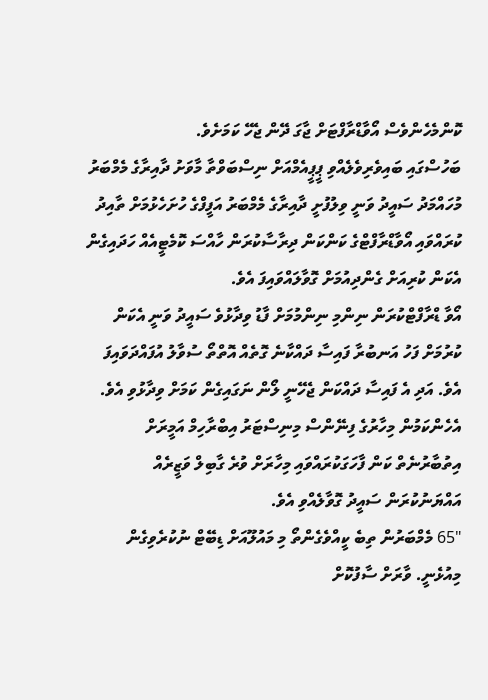ކޮންމެހެންވެސް އޯވާޑްރާފްޓަށް ޖާގަ ދޭން ޖެހޭ ކަމަށެވެ.
ބަހުސްގައި ބައިވެރިވެލެއްވި ޕީޕީއެމްއަށް ނިސްބަވްތާ މާވަށު ދާއިރާގެ މެމްބަރު މުހައްމަދު ސައީދު ވަނީ ވިލުފުށީ ދާއިރާގެ މެމްބަރު އަފީފްގެ ހުށަހެޅުމަށް ތާއިދު ކުރައްވައި އޯވާޑްރާފްޓްގެ ކަންކަން ދިރާސާކުރަން ހާއްސަ ކޮމެޓީއެއް ހަދައިގެން އެކަން ކުރިއަށް ގެންދިއުމަށް ގޮވާލައްވައިފަ އެވެ.
އޯވާ ޑްރާފްޓްކުރަން ނިންމި ނިންމުމަށް ފާޑު ވިދާޅުވެ ސައީދު ވަނީ އެކަން ކުރުމަށް ފަހު އަނބުރާ ފައިސާ ދައްކާނެ ގޮތެއް އޮތްތޯ ސުވާލު އުފައްދަވައިފަ އެވެ. އަދި އެ ފައިސާ ދައްކަން ޖެހޭނީ ލޯން ނަގައިގެން ކަމަށް ވިދާޅުވި އެވެ. އެހެންކަމުން މިހާރުގެ ފިނޭންސް މިނިސްޓަރު އިބްރާހިމް އަމީރަށް އިތުބާރުނެތް ކަން ފާހަގަކުރައްވައި މިހާރަށް ވުރެ ގާބިލް ވަޒީރެއް އައްޔަނުކުރަން ސައީދު ގޮވާލެއްވި އެވެ.
"65 މެމްބަރުން ތިބެ ކީއްވެގެންތޯ މި މައުލޫއަށް ޑިބޭޓް ނުކުރެވިގެން މިއުޅެނީ. ވާރަށް ސާފުކޮށް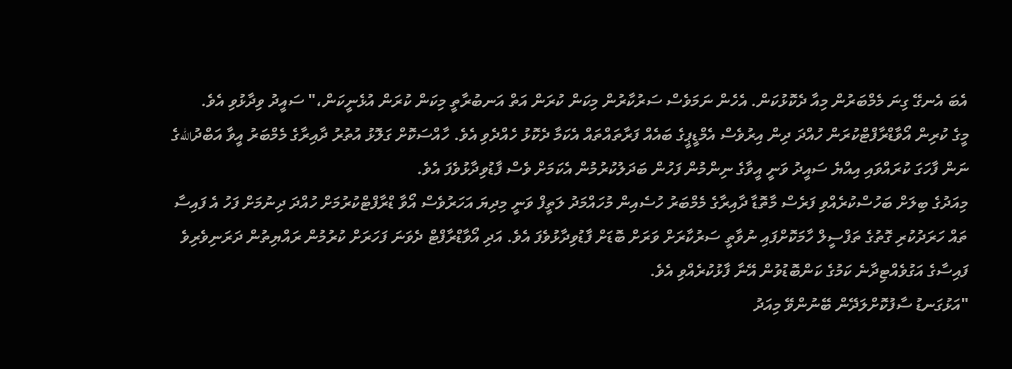އެބަ އެނގޭ ގިނަ މެމްބަރުން މިއާ ދެކޮޅުކަން. އެހެން ނަމަވެސް ސަރުކާރުން މިކަން ކުރަން އަތް އަނބުރާތީ މިކަން ކުރަން އުޅެނީކަން،" ސައީދު ވިދާޅުވި އެވެ.
މީގެ ކުރިން އޯވާޑްރާފްޓްކުރަން ހުއްދަ ދިން އިރުވެސް އެމްޑީޕީގެ ބައެއް ފަރާތައްތައް އެކަމާ ދެކޮޅު ހެއްދެވި އެވެ. ހާއްސަކޮށް ގަލޮޅު އުތުރު ދާއިރާގެ މެމްބަރު އީވާ އަބްދުاللهގެ ނަން ފާހަގަ ކުރައްވައި އިއްޔެ ސައީދު ވަނީ އީވާގެ ނިންމުން ފަހުން ބަދަލުކުރުމުން އެކަމަށް ވެސް ފާޑުވިދާޅުވެފަ އެވެ.
މިއަދުގެ ބިލަށް ބަހުސްކުރެއްވި ފަރެސް މާތޮޑާ ދާއިރާގެ މެމްބަރު ހުސެއިން މުހައްމަދު ލަތީފް ވަނީ މިދިޔަ އަހަރުވެސް އޯވާ ޑްރާފްޓްކުރުމަށް ހުއްދަ ދިނުމަށް ފަހު އެ ފައިސާ ތައް ހަރަދުކުރި ގޮތުގެ ތަފްސީލް ހާމަކޮށްފައި ނުވާތީ ސަރުކާރަށް ވަރަށް ބޮޑަށް ފާޑުވިދާޅުވެފަ އެވެ. އަދި އޯވާޑްރާފްޓް ދެވަނަ ފަހަރަށް ކުރުމުން ރައްޔިތުން ދަރަނިވެރިވެ ފައިސާގެ އަގުވެއްޓިދާނެ ކަމުގެ ކަންބޮޑުވުން އޭނާ ފާޅުކުރެއްވި އެވެ.
"އަޅުގަނޑު ސާފުކޮށްލަދޭން ބޭނުންވޭ މިއަދު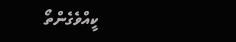ކީއްވެގެންތޯ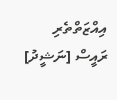އިއްޒަތްތެރި ރައީސް [ނަޝީދު]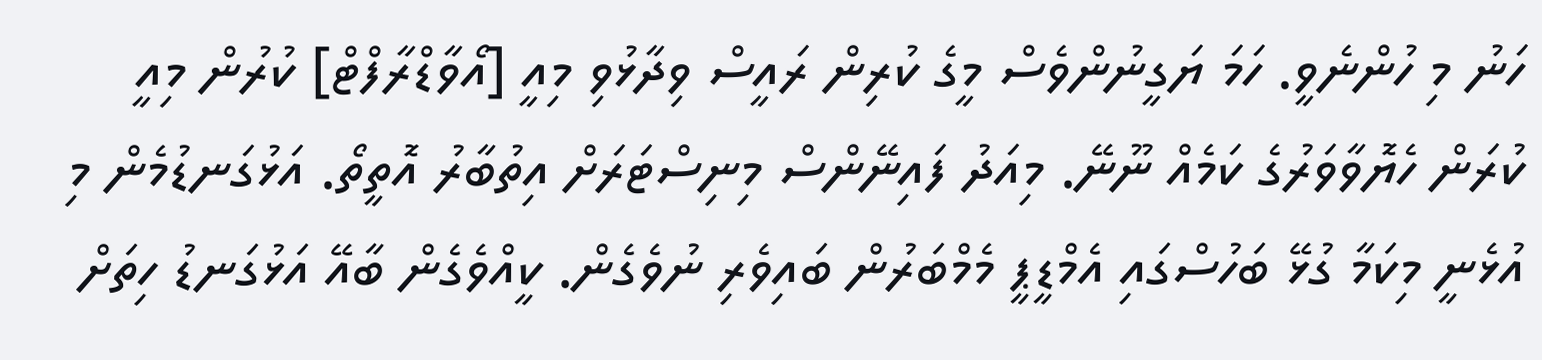ހަނު މި ހުންނެވީ. ހަމަ ޔަގީނުންވެސް މީގެ ކުރިން ރައީސް ވިދާޅުވި މިއީ [އޯވާޑްރާފްޓް] ކުރުން މިއީ ކުރަން ހެޔޮވާވަރުގެ ކަމެއް ނޫނޭ. މިއަދު ފައިނޭންސް މިނިސްޓަރަށް އިތުބާރު އޮތީތޯ. އަޅުގަނޑުމެން މި އުޅެނީ މިކަމާ ގުޅޭ ބަހުސްގައި އެމްޑީޕީ މެމްބަރުން ބައިވެރި ނުވެގެން. ކީއްވެގެން ބާއޭ އަޅުގަނޑު ހިތަށް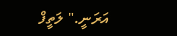އަރަނީ." ލަތީފް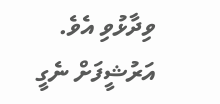ވިދާޅުވި އެވެ.
އަރުޝީފަށް ނެގީ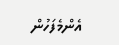އެންމެފަހުން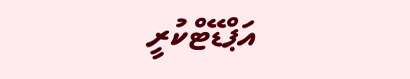އަޕްޑޭޓްކުރީ